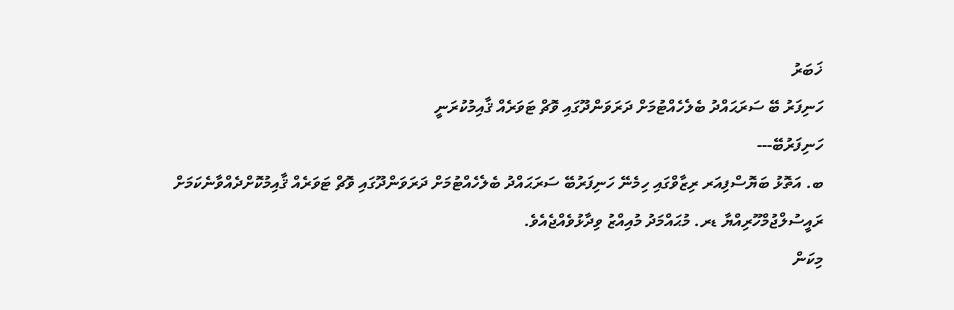ޚަބަރު
ހަނިފަރު ބޭ ސަރަޙައްދު ބެލެހެއްޓުމަށް ދަރަވަންދޫގައި ވޮޗް ޓަވަރެއް ޤާއިމުކުރަނީ
ހަނިފަރުބޭ---
ބ. އަތޮޅު ބަޔޮސްފިއަރ ރިޒާވްގައި ހިމެނޭ ހަނިފަރުބޭ ސަރަޙައްދު ބެލެހެއްޓުމަށް ދަރަވަންދޫގައި ވޮޗް ޓަވަރެއް ޤާއިމުކޮށްދެއްވާނެކަމަށް ރައީސުލްޖުމްހޫރިއްޔާ ޑރ. މުޙައްމަދު މުއިއްޒު ވިދާޅުވެއްޖެއެވެ.
މިކަން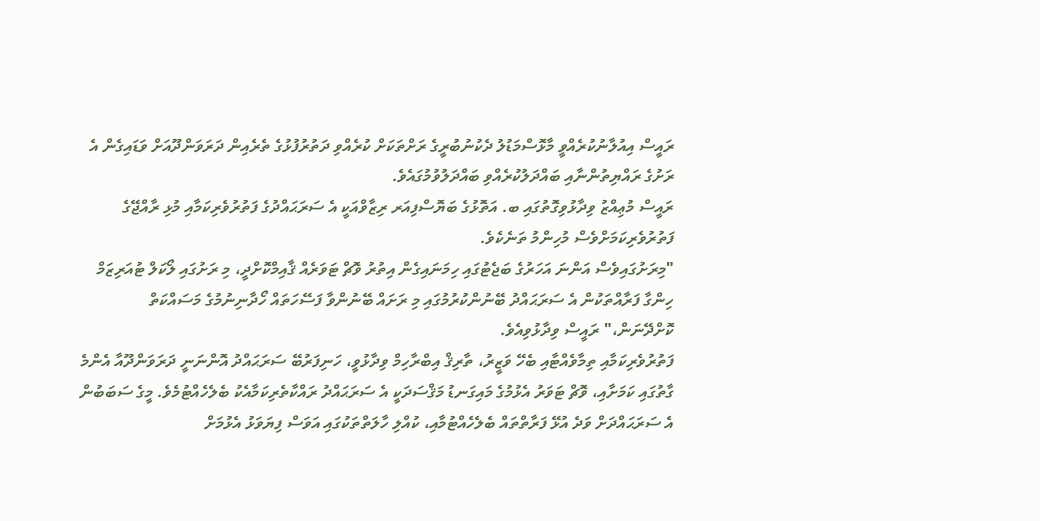ރައީސް އިއުލާނުކުރެއްވީ މާޅޮސްމަޑުލު ދެކުނުބުރީގެ ރަށްތަކަށް ކުރެއްވި ދަތުރުފުޅުގެ ތެރެއިން ދަރަވަންދޫއަށް ވަޑައިގެން އެ ރަށުގެ ރައްޔިތުންނާއި ބައްދަލުކުރެއްވި ބައްދަލުވުމުގައެވެ.
ރައީސް މުޢިއްޒު ވިދާޅުވިގޮތުގައި ބ. އަތޮޅުގެ ބަޔޮސްފިއަރ ރިޒާވްއަކީ އެ ސަރަޙައްދުގެ ފަތުރުވެރިކަމާއި މުޅި ރާއްޖޭގެ ފަތުރުވެރިކަމަށްވެސް މުހިންމު ތަނެކެވެ.
"މިރަށުގައިވެސް އަންނަ އަހަރުގެ ބަޖެޓުގައި ހިމަނައިގެން އިތުރު ވޮޗް ޓަވަރެއް ޤާއިމްކޮށްދީ، މި ރަށުގައި ލޯކަލް ޓުއަރިޒަމް ހިންގާ ފަރާއްތަކުން އެ ސަރަޙައްދު ބޭނުންކުރުމުގައި މި ރަށައް ބޭނުންވާ ފަސޭހަތައް ހޯދާނިނުމުގެ މަސައްކަތް ކޮށްދޭނަން،" ރައީސް ވިދާޅުވިއެވެ.
ފަތުރުވެރިކަމާއި ތިމާވެއްޓާއި ބެހޭ ވަޒީރު، ތާރިޤް އިބްރާހިމް ވިދާޅުވީ، ހަނިފަރުބޭ ސަރަޙައްދު އޮންނަނީ ދަރަވަންދޫއާ އެންމެ ގާތުގައި ކަމަށާއި، ވޮޗް ޓަވަރު އެޅުމުގެ މައިގަނޑު މަޤްސަދަކީ އެ ސަރަޙައްދު ރައްކާތެރިކަމާއެކު ބެލެހެއްޓުމެވެ. މީގެ ސަބަބުން އެ ސަރަޙައްދަށް ވަދެ އުޅޭ ފަރާތްތައް ބެލެހެއްޓުމާއި، ކުއްލި ހާލަތްތަކުގައި އަވަސް ފިޔަވަޅު އެޅުމަށް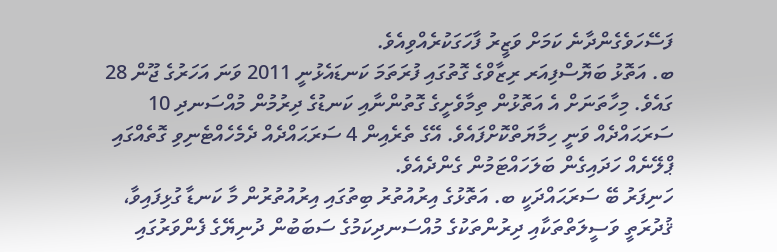ފަސޭހަވެގެންދާނެ ކަމަށް ވަޒީރު ފާހަގަކުރެއްވިއެވެ.
ބ. އަތޮޅު ބަޔޮސްފިއަރ ރިޒާވްގެ ގޮތުގައި ފުރަތަމަ ކަނޑައެޅުނީ 2011 ވަނަ އަހަރުގެ ޖޫން 28 ގައެވެ. މިހާތަނަށް އެ އަތޮޅުން ތިމާވެށީގެ ގޮތުންނާއި ކަނޑުގެ ދިރުމުން މުއްސަނދި 10 ސަރަޙައްދެއް ވަނީ ހިމާޔަތްކޮށްފައެވެ. އޭގެ ތެރެއިން 4 ސަރަޙައްދެއް ދެމެހެއްޓެނިވި ގޮތެއްގައި ޕްލޭނެއް ހަދައިގެން ބަލަހައްޓަމުން ގެންދެއެވެ.
ހަނިފަރު ބޭ ސަރަޙައްދަކީ ބ. އަތޮޅުގެ އިރުއުތުރު ބިތުގައި އިރުއުތުރުން މާ ކަނޑާ ގުޅިފައިވާ، ޤުދުރަތީ ވަސީލަތްތަކާއި ދިރުންތަކުގެ މުއްސަނދިކަމުގެ ސަބަބުން ދުނިޔޭގެ ފެންވަރުގައި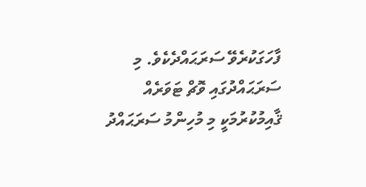ފާހަގަކުރެވޭ ސަރަޙައްދެކެވެ. މި ސަރަޙައްދުގައި ވޮޗް ޓަވަރެއް ޤާއިމުކުރުމަކީ މި މުހިންމު ސަރަޙައްދު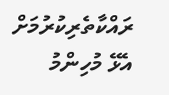ރައްކާތެރިކުރުމަށް އެޅޭ މުހިންމު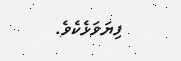ފިޔަވަޅެކެވެ.